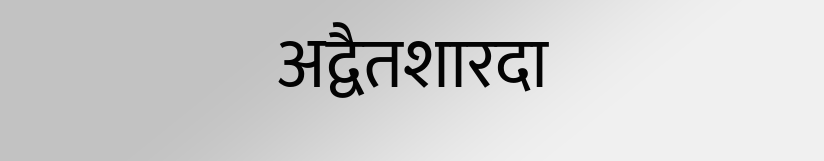अद्वैतशारदा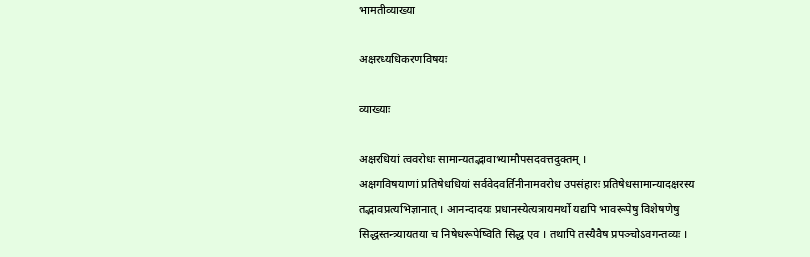भामतीव्याख्या

अक्षरध्यधिकरणविषयः

व्याख्याः

अक्षरधियां त्ववरोधः सामान्यतद्भावाभ्यामौपसदवत्तदुक्तम् ।
अक्षगविषयाणां प्रतिषेधधियां सर्ववेदवर्तिनीनामवरोध उपसंहारः प्रतिषेधसामान्यादक्षरस्य तद्भावप्रत्यभिज्ञानात् । आनन्दादयः प्रधानस्येत्यत्रायमर्थो यद्यपि भावरूपेषु विशेषणेषु सिद्धस्तन्त्र्यायतया च निषेधरूपेष्विति सिद्ध एव । तथापि तस्यैवैष प्रपञ्चोऽवगन्तव्यः ।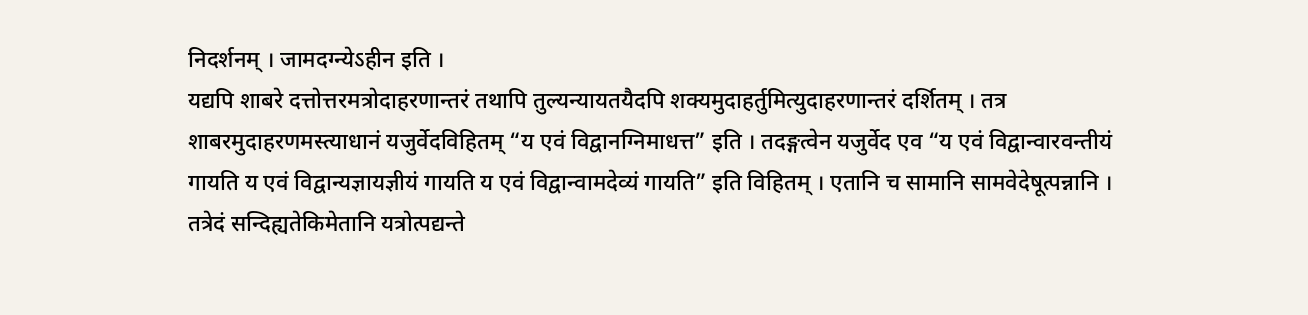निदर्शनम् । जामदग्न्येऽहीन इति ।
यद्यपि शाबरे दत्तोत्तरमत्रोदाहरणान्तरं तथापि तुल्यन्यायतयैदपि शक्यमुदाहर्तुमित्युदाहरणान्तरं दर्शितम् । तत्र शाबरमुदाहरणमस्त्याधानं यजुर्वेदविहितम् “य एवं विद्वानग्निमाधत्त” इति । तदङ्गत्वेन यजुर्वेद एव “य एवं विद्वान्वारवन्तीयं गायति य एवं विद्वान्यज्ञायज्ञीयं गायति य एवं विद्वान्वामदेव्यं गायति” इति विहितम् । एतानि च सामानि सामवेदेषूत्पन्नानि । तत्रेदं सन्दिह्यतेकिमेतानि यत्रोत्पद्यन्ते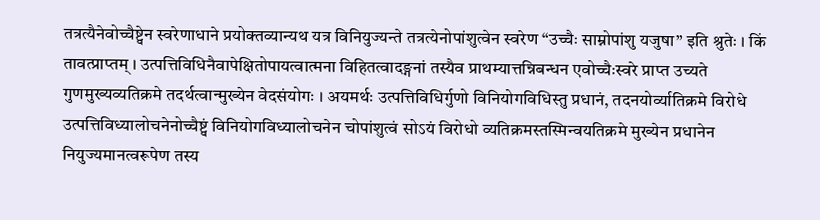तत्रत्यैनेवोच्चैष्ट्वेन स्वरेणाधाने प्रयोक्तव्यान्यथ यत्र विनियुज्यन्ते तत्रत्येनोपांशुत्वेन स्वरेण “उच्चैः साम्नोपांशु यजुषा” इति श्रुतेः । किं तावत्प्राप्तम् । उत्पत्तिविधिनैवापेक्षितोपायत्वात्मना विहितत्वादङ्गनां तस्यैव प्राथम्यात्तन्निबन्धन एवोच्चैःस्वरे प्राप्त उच्यते गुणमुख्यव्यतिक्रमे तदर्थत्वान्मुख्येन वेदसंयोगः । अयमर्थः उत्पत्तिविधिर्गुणो विनियोगविधिस्तु प्रधानं, तदनयोर्व्यातिक्रमे विरोधे उत्पत्तिविध्यालोचनेनोच्चैष्ट्वं विनियोगविध्यालोचनेन चोपांशुत्वं सोऽयं विरोधो व्यतिक्रमस्तस्मिन्वयतिक्रमे मुख्येन प्रधानेन नियुज्यमानत्वरूपेण तस्य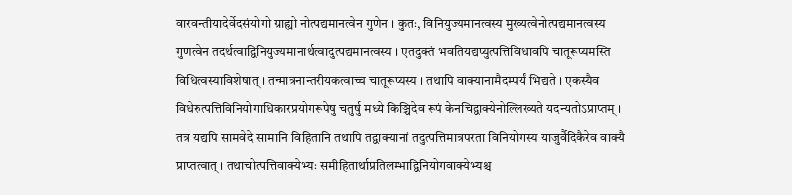वारवन्तीयादेर्वेदसंयोगो ग्राह्यो नोत्पद्यमानत्वेन गुणेन । कुतः, विनियुज्यमानत्वस्य मुख्यत्वेनोत्पद्यमानत्वस्य गुणत्वेन तदर्थत्वाद्विनियुज्यमानार्थत्वादुत्पद्यमानत्वस्य । एतदुक्तं भवतियद्यप्युत्पत्तिविधावपि चातूरूप्यमस्ति विधित्वस्याविशेषात् । तन्मात्रनान्तरीयकत्वाच्च चातूरूप्यस्य । तथापि वाक्यानामैदम्पर्यं भिद्यते । एकस्यैव विधेरुत्पत्तिविनियोगाधिकारप्रयोगरूपेषु चतुर्षु मध्ये किञ्चिदेव रूपं केनचिद्वाक्येनोल्लिख्यते यदन्यतोऽप्राप्तम् । तत्र यद्यपि सामवेदे सामानि विहितानि तथापि तद्वाक्यानां तदुत्पत्तिमात्रपरता विनियोगस्य याजुर्वैदिकैरेव वाक्यै प्राप्तत्वात् । तथाचोत्पत्तिवाक्येभ्यः समीहितार्थाप्रतिलम्भाद्विनियोगवाक्येभ्यश्च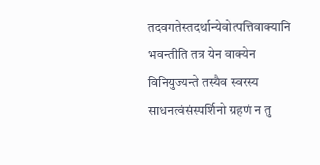तदवगतेस्तदर्थान्येवोत्पत्तिवाक्यानि भवन्तीति तत्र येन वाक्येन विनियुज्यन्ते तस्यैव स्वरस्य साधनत्वंसंस्पर्शिनो ग्रहणं न तु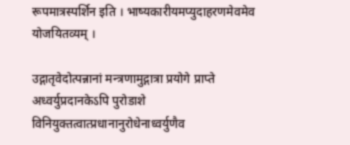रूपमात्रस्पर्शिन इति । भाष्यकारीयमप्युदाहरणमेवमेव योजयितव्यम् ।

उद्गातृवेदोत्पन्नानां मन्त्रणामुद्गात्रा प्रयोगे प्राप्ते अध्वर्युप्रदानकेऽपि पुरोडाशे विनियुक्तत्वात्प्रधानानुरोधेनाध्वर्युणैव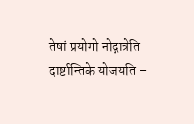तेषां प्रयोगो नोद्गात्रेति दार्ष्टान्तिके योजयति –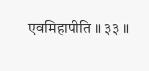एवमिहापीति ॥ ३३ ॥